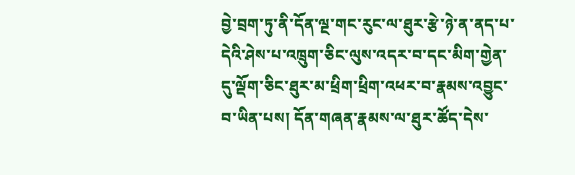བྱེ་བྲག་ཏུ་ནི་དོན་ལྔ་གང་རུང་ལ་ཐུར་རྩེ་ཉེ་ན་ནད་པ་དེའི་ཤེས་པ་འཁྲུག་ཅིང་ལུས་འདར་བ་དང་མིག་གྱེན་དུ་ལྡོག་ཅིང་ཐུར་མ་ཕྲིག་ཕྲིག་འཕར་བ་རྣམས་འབྱུང་བ་ཡིན་པས། དོན་གཞན་རྣམས་ལ་ཐུར་ཚོད་དེས་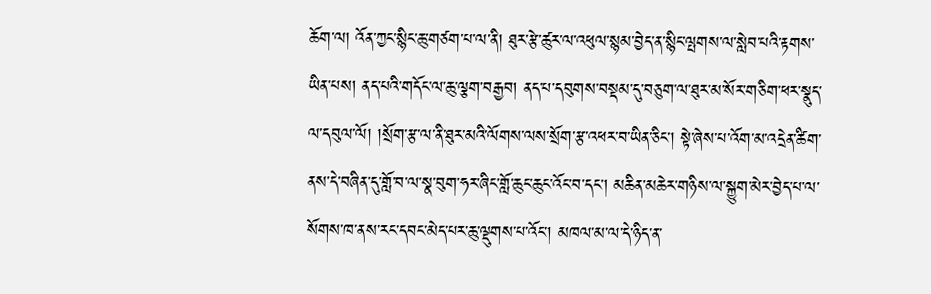ཆོག་ལ། འོན་ཀྱང་སྙིང་ཆུ་གཙག་པ་ལ་ནི། ཐུར་རྩེ་ཚུར་ལ་འཕུལ་སྙམ་བྱེད་ན་སྙིང་ལྤགས་ལ་སླེབ་པའི་རྟགས་ཡིན་པས། ནད་པའི་གདོང་ལ་ཆུ་ལྕག་བརྒྱབ། ནད་པ་དབུགས་བསྡམ་དུ་བཅུག་ལ་ཐུར་མ་སོར་གཅིག་ཕར་སྣུད་ལ་དབུལ་ལོ། །སྲོག་རྩ་ལ་ནི་ཐུར་མའི་ལོགས་ལས་སྲོག་རྩ་འཕར་བ་ཡིན་ཅིང་། སྟེ་ཞེས་པ་འོག་མ་འདྲེན་ཚིག་ནས་དེ་བཞིན་དུ་གློ་བ་ལ་སྣ་བུག་ཧར་ཞིང་གློ་ཆུང་ཆུང་འོང་བ་དང་། མཆིན་མཆེར་གཉིས་ལ་སྐྱུག་མེར་བྱེད་པ་ལ་སོགས་ཁ་ནས་རང་དབང་མེད་པར་ཆུ་ལྡུགས་པ་འོང་། མཁལ་མ་ལ་དེ་ཉིད་ན་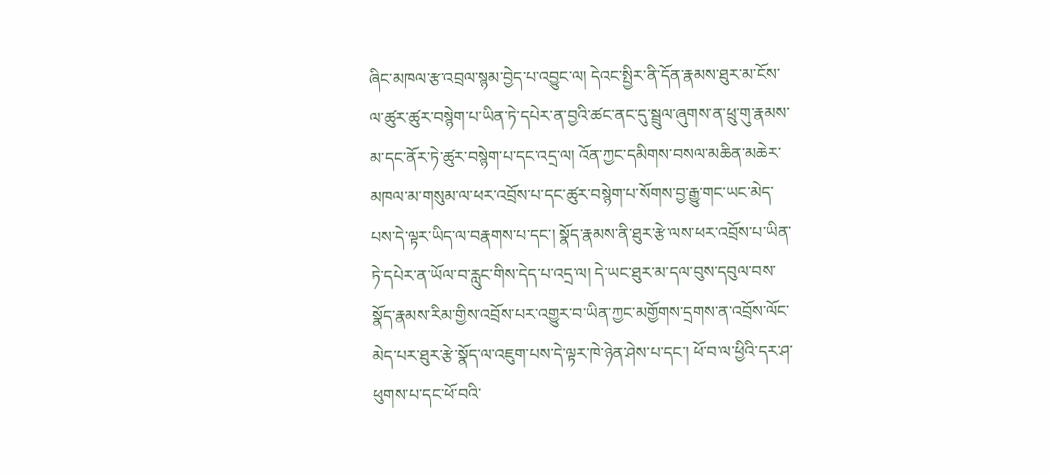ཞིང་མཁལ་རྩ་འབྲལ་སྙམ་བྱེད་པ་འབྱུང་ལ། དེའང་སྤྱིར་ནི་དོན་རྣམས་ཐུར་མ་ངོས་ལ་ཚུར་ཚུར་བསྙེག་པ་ཡིན་ཏེ་དཔེར་ན་བྱའི་ཚང་ནང་དུ་སྦྲུལ་ཞུགས་ན་ཕྲུ་གུ་རྣམས་མ་དང་ནོར་ཏེ་ཚུར་བསྙེག་པ་དང་འདྲ་ལ། འོན་ཀྱང་དམིགས་བསལ་མཆིན་མཆེར་མཁལ་མ་གསུམ་ལ་ཕར་འབྲོས་པ་དང་ཚུར་བསྙེག་པ་སོགས་བྱ་རྒྱུ་གང་ཡང་མེད་པས་དེ་ལྟར་ཡིད་ལ་བརྣགས་པ་དང་། སྣོད་རྣམས་ནི་ཐུར་རྩེ་ལས་ཕར་འབྲོས་པ་ཡིན་ཏེ་དཔེར་ན་ཡོལ་བ་རླུང་གིས་དེད་པ་འདྲ་ལ། དེ་ཡང་ཐུར་མ་དལ་བུས་དབུལ་བས་སྣོད་རྣམས་རིམ་གྱིས་འབྲོས་པར་འགྱུར་བ་ཡིན་ཀྱང་མགྱོགས་དྲགས་ན་འབྲོས་ལོང་མེད་པར་ཐུར་རྩེ་སྣོད་ལ་འཇུག་པས་དེ་ལྟར་ཁེ་ཉེན་ཤེས་པ་དང་། ཕོ་བ་ལ་ཕྱིའི་དར་ཤ་ཕུགས་པ་དང་ཕོ་བའི་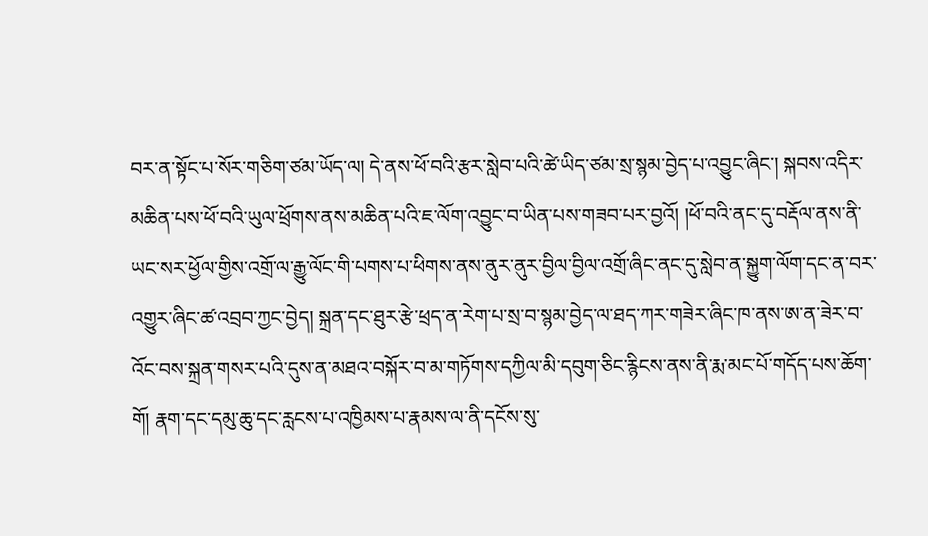བར་ན་སྟོང་པ་སོར་གཅིག་ཙམ་ཡོད་ལ། དེ་ནས་ཕོ་བའི་རྩར་སླེབ་པའི་ཚེ་ཡིད་ཙམ་སྲ་སྙམ་བྱེད་པ་འབྱུང་ཞིང་། སྐབས་འདིར་མཆིན་པས་ཕོ་བའི་ཡུལ་ཕྲོགས་ནས་མཆིན་པའི་ཇ་ལོག་འབྱུང་བ་ཡིན་པས་གཟབ་པར་བྱའོ། །ཕོ་བའི་ནང་དུ་བརྡོལ་ནས་ནི་ཡང་སར་ཕྱོལ་གྱིས་འགྲོ་ལ་རྒྱུ་ལོང་གི་པགས་པ་ཕིགས་ནས་ནུར་ནུར་བྱིལ་བྱིལ་འགྲོ་ཞིང་ནང་དུ་སླེབ་ན་སྐྱུག་ལོག་དང་ན་བར་འགྱུར་ཞིང་ཚ་འབྲབ་ཀྱང་བྱེད། སྐྲན་དང་ཐུར་རྩེ་ཕྲད་ན་རེག་པ་སྲ་བ་སྙམ་བྱེད་ལ་ཐད་ཀར་གཟེར་ཞིང་ཁ་ནས་ཨ་ན་ཟེར་བ་འོང་བས་སྐྲན་གསར་པའི་དུས་ན་མཐའ་བསྐོར་བ་མ་གཏོགས་དཀྱིལ་མི་དབུག་ཅིང་རྙིངས་ནས་ནི་རྨ་མང་པོ་གདོད་པས་ཆོག་གོ། རྣག་དང་དམུ་ཆུ་དང་རླངས་པ་འཁྱིམས་པ་རྣམས་ལ་ནི་དངོས་སུ་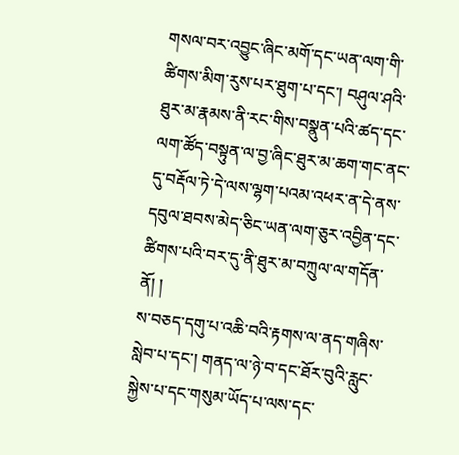གསལ་བར་འབྱུང་ཞིང་མགོ་དང་ཡན་ལག་གི་ཚིགས་མིག་རུས་པར་ཐུག་པ་དང་། བཤུལ་ཤའི་ཐུར་མ་རྣམས་ནི་རང་གིས་བསྣུན་པའི་ཚད་དང་ལག་ཚོད་བསྟུན་ལ་བྱ་ཞིང་ཐུར་མ་ཆག་གང་ནང་དུ་བརྡོལ་ཏེ་དེ་ལས་ལྷག་པའམ་འཕར་ན་དེ་ནས་དབུལ་ཐབས་མེད་ཅིང་ཡན་ལག་ཅུར་འབྱིན་དང་ཚིགས་པའི་བར་དུ་ནི་ཐུར་མ་བཀྲུལ་ལ་གདོན་ནོ། །
ས་བཅད་དགུ་པ་འཆི་བའི་རྟགས་ལ་ནད་གཞིས་སླེབ་པ་དང་། གནད་ལ་ཉེ་བ་དང་ཐོར་བུའི་རླུང་སྐྱེས་པ་དང་གསུམ་ཡོད་པ་ལས་དང་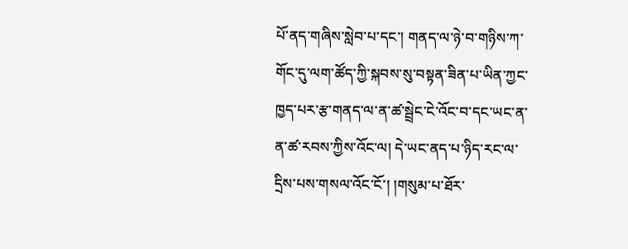པོ་ནད་གཞིས་སླེབ་པ་དང་། གནད་ལ་ཉེ་བ་གཉིས་ཀ་གོང་དུ་ལག་ཚོད་ཀྱི་སྐབས་སུ་བསྟན་ཟིན་པ་ཡིན་ཀྱང་ཁྱད་པར་རྩ་གནད་ལ་ན་ཚ་སྦྲེང་ངེ་འོང་བ་དང་ཡང་ན་ན་ཚ་རབས་ཀྱིས་འོང་ལ། དེ་ཡང་ནད་པ་ཉིད་རང་ལ་དྲིས་པས་གསལ་འོང་ངོ་། །གསུམ་པ་ཐོར་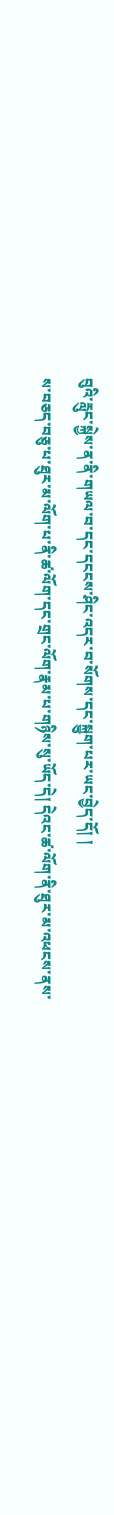བུའི་རླུང་སྐྱེས་ན་ནི་གཡལ་བ་དང་དངངས་ཤིང་འདར་བ་སོགས་དང་སྐྱུག་པར་ཡང་བྱེད་དོ། །
ས་བཅད་བཅུ་པ་ཐུར་མ་ལོག་པ་ནི་ཚ་ལོག་དང་གྲང་ལོག་རྣམ་པ་གཉིས་སུ་ཡོད་དེ། དེའང་ཚ་ལོག་ནི་ཐུར་མ་འཕངས་ནས་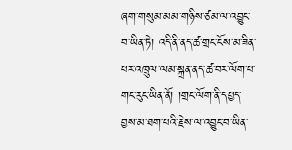ཞག་གསུམ་མམ་གཉིས་ཙམ་ལ་འབྱུང་བ་ཡིན་ཏེ། འདི་ནི་ནད་ཚ་གྲང་ངོས་མ་ཟིན་པར་འཁྲུལ་ལམ་སྐྲན་ནད་ཚ་བར་ལོག་པ་གང་རུང་ཡིན་ནོ། །གྲང་ལོག་ནི་དཔྱད་བྱས་མ་ཐག་པའི་རྗེས་ལ་འབྱུང་བ་ཡིན་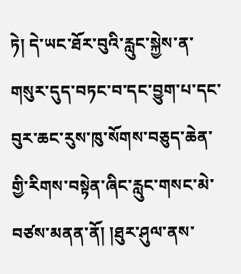ཏེ། དེ་ཡང་ཐོར་བུའི་རླུང་སྐྱེས་ན་གསུར་དུད་བཏང་བ་དང་བྱུག་པ་དང་བུར་ཆང་རུས་ཁུ་སོགས་བཅུད་ཆེན་གྱི་རིགས་བསྟེན་ཞིང་རླུང་གསང་མེ་བཙས་མནན་ནོ། །ཐུར་ཤུལ་ནས་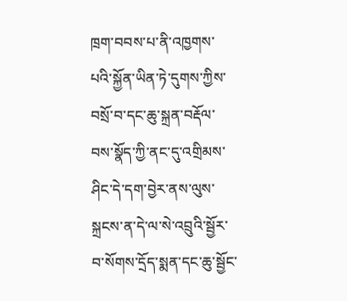ཁྲག་བབས་པ་ནི་འཁྱགས་པའི་སྐྱོན་ཡིན་ཏེ་དུགས་ཀྱིས་བསྲོ་བ་དང་ཆུ་སྐྲན་བརྡོལ་བས་སྣོད་ཀྱི་ནང་དུ་འགྲིམས་ཤིང་དེ་དག་བྱེར་ནས་ལུས་སྐྲངས་ན་དེ་ལ་སེ་འབྲུའི་སྦྱོར་བ་སོགས་དྲོད་སྨན་དང་ཆུ་སྦྱོང་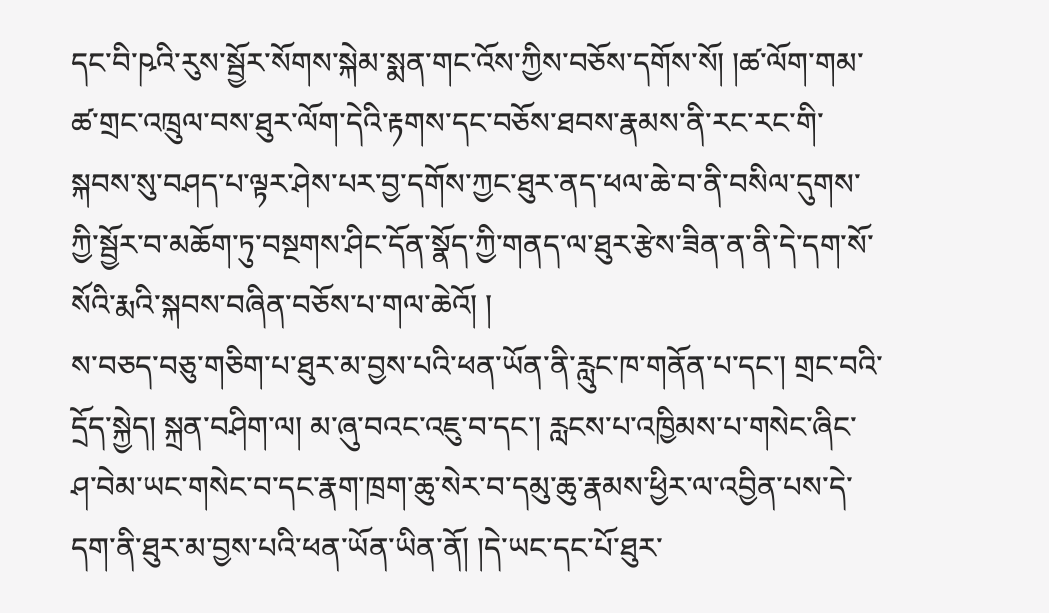དང་བི་ཥའི་རུས་སྦྱོར་སོགས་སྐེམ་སྨན་གང་འོས་ཀྱིས་བཅོས་དགོས་སོ། །ཚ་ལོག་གམ་ཚ་གྲང་འཁྲུལ་བས་ཐུར་ལོག་དེའི་རྟགས་དང་བཅོས་ཐབས་རྣམས་ནི་རང་རང་གི་སྐབས་སུ་བཤད་པ་ལྟར་ཤེས་པར་བྱ་དགོས་ཀྱང་ཐུར་ནད་ཕལ་ཆེ་བ་ནི་བསིལ་དུགས་ཀྱི་སྦྱོར་བ་མཆོག་ཏུ་བསྔགས་ཤིང་དོན་སྣོད་ཀྱི་གནད་ལ་ཐུར་རྩེས་ཟིན་ན་ནི་དེ་དག་སོ་སོའི་རྨའི་སྐབས་བཞིན་བཅོས་པ་གལ་ཆེའོ། །
ས་བཅད་བཅུ་གཅིག་པ་ཐུར་མ་བྱས་པའི་ཕན་ཡོན་ནི་རླུང་ཁ་གནོན་པ་དང་། གྲང་བའི་དྲོད་སྐྱེད། སྐྲན་བཤིག་ལ། མ་ཞུ་བའང་འཇུ་བ་དང་། རླངས་པ་འཁྱིམས་པ་གསེང་ཞིང་ཤ་བེམ་ཡང་གསེང་བ་དང་རྣག་ཁྲག་ཆུ་སེར་བ་དམུ་ཆུ་རྣམས་ཕྱིར་ལ་འབྱིན་པས་དེ་དག་ནི་ཐུར་མ་བྱས་པའི་ཕན་ཡོན་ཡིན་ནོ། །དེ་ཡང་དང་པོ་ཐུར་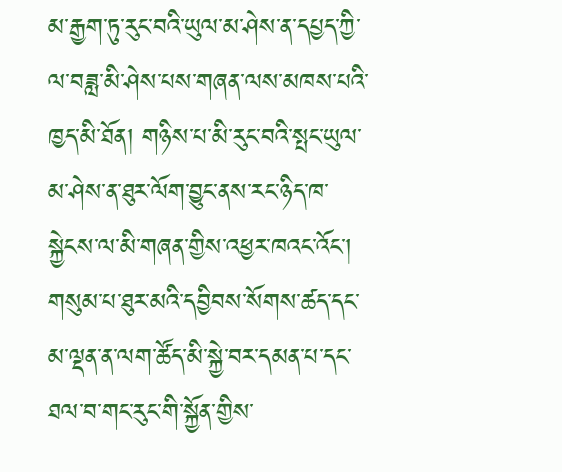མ་རྒྱག་ཏུ་རུང་བའི་ཡུལ་མ་ཤེས་ན་དཔྱད་ཀྱི་ལ་བཟླ་མི་ཤེས་པས་གཞན་ལས་མཁས་པའི་ཁྱད་མི་ཐོན། གཉིས་པ་མི་རུང་བའི་སྤང་ཡུལ་མ་ཤེས་ན་ཐུར་ལོག་བྱུང་ནས་རང་ཉིད་ཁ་སྐྱེངས་ལ་མི་གཞན་གྱིས་འཕྱར་ཁའང་འོང་། གསུམ་པ་ཐུར་མའི་དབྱིབས་སོགས་ཚད་དང་མ་ལྡན་ན་ལག་ཚོད་མི་སྐྱེ་བར་དམན་པ་དང་ཐལ་བ་གང་རུང་གི་སྐྱོན་གྱིས་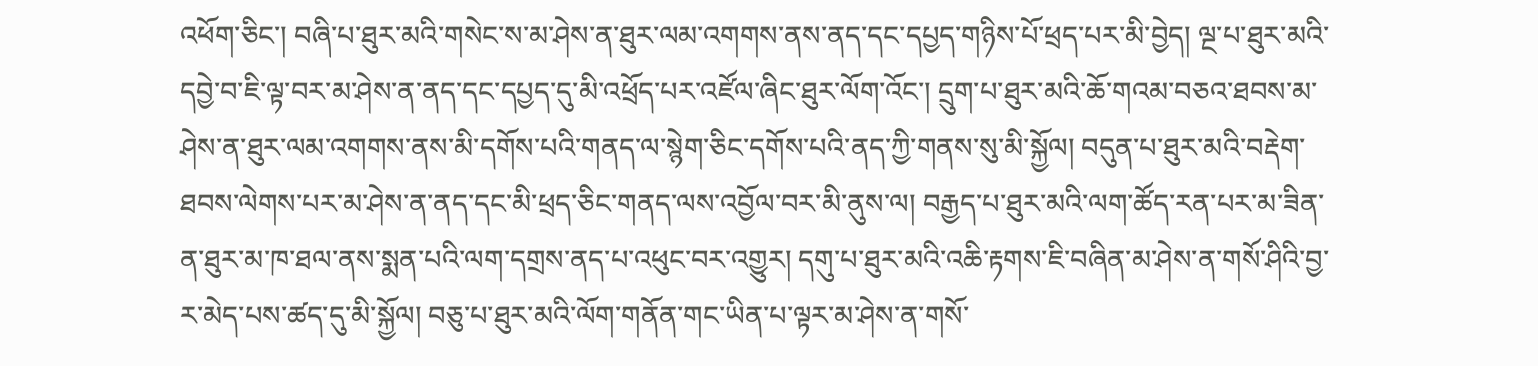འཕོག་ཅིང་། བཞི་པ་ཐུར་མའི་གསེང་ས་མ་ཤེས་ན་ཐུར་ལམ་འགགས་ནས་ནད་དང་དཔྱད་གཉིས་པོ་ཕྲད་པར་མི་བྱེད། ལྔ་པ་ཐུར་མའི་དབྱེ་བ་ཇི་ལྟ་བར་མ་ཤེས་ན་ནད་དང་དཔྱད་དུ་མི་འཕྲོད་པར་འཛོལ་ཞིང་ཐུར་ལོག་འོང་། དྲུག་པ་ཐུར་མའི་ཆོ་གའམ་བཅའ་ཐབས་མ་ཤེས་ན་ཐུར་ལམ་འགགས་ནས་མི་དགོས་པའི་གནད་ལ་སྙེག་ཅིང་དགོས་པའི་ནད་ཀྱི་གནས་སུ་མི་སྐྱོལ། བདུན་པ་ཐུར་མའི་བརྡེག་ཐབས་ལེགས་པར་མ་ཤེས་ན་ནད་དང་མི་ཕྲད་ཅིང་གནད་ལས་འབྱོལ་བར་མི་ནུས་ལ། བརྒྱད་པ་ཐུར་མའི་ལག་ཚོད་རན་པར་མ་ཟིན་ན་ཐུར་མ་ཁ་ཐལ་ནས་སྨན་པའི་ལག་དགྲས་ནད་པ་འཕུང་བར་འགྱུར། དགུ་པ་ཐུར་མའི་འཆི་རྟགས་ཇི་བཞིན་མ་ཤེས་ན་གསོ་ཤིའི་བྱ་ར་མེད་པས་ཚད་དུ་མི་སྐྱོལ། བཅུ་པ་ཐུར་མའི་ལོག་གནོན་གང་ཡིན་པ་ལྟར་མ་ཤེས་ན་གསོ་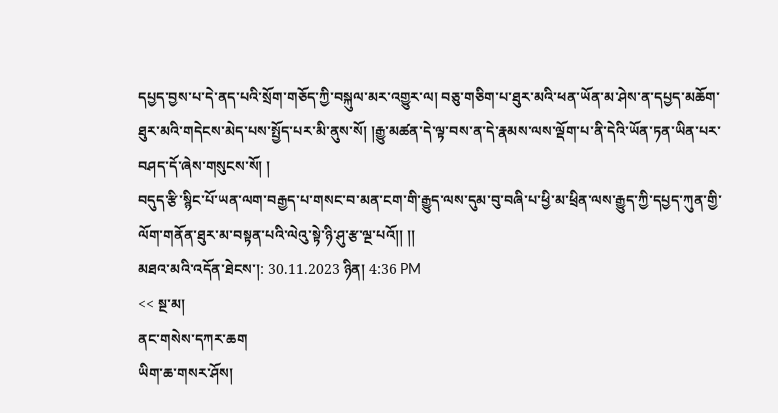དཔྱད་བྱས་པ་དེ་ནད་པའི་སྲོག་གཅོད་ཀྱི་བསྐུལ་མར་འགྱུར་ལ། བཅུ་གཅིག་པ་ཐུར་མའི་ཕན་ཡོན་མ་ཤེས་ན་དཔྱད་མཆོག་ཐུར་མའི་གདེངས་མེད་པས་སྤྱོད་པར་མི་ནུས་སོ། །རྒྱུ་མཚན་དེ་ལྟ་བས་ན་དེ་རྣམས་ལས་ལྡོག་པ་ནི་དེའི་ཡོན་ཏན་ཡིན་པར་བཤད་དོ་ཞེས་གསུངས་སོ། །
བདུད་རྩི་སྙིང་པོ་ཡན་ལག་བརྒྱད་པ་གསང་བ་མན་ངག་གི་རྒྱུད་ལས་དུམ་བུ་བཞི་པ་ཕྱི་མ་ཕྲིན་ལས་རྒྱུད་ཀྱི་དཔྱད་ཀུན་གྱི་ལོག་གནོན་ཐུར་མ་བསྟན་པའི་ལེའུ་སྟེ་ཉི་ཤུ་རྩ་ལྔ་པའོ།། །།
མཐའ་མའི་འདོན་ཐེངས་།: 30.11.2023 ཉིན། 4:36 PM
<< སྔ་མ།
ནང་གསེས་དཀར་ཆག
ཡིག་ཆ་གསར་ཤོས།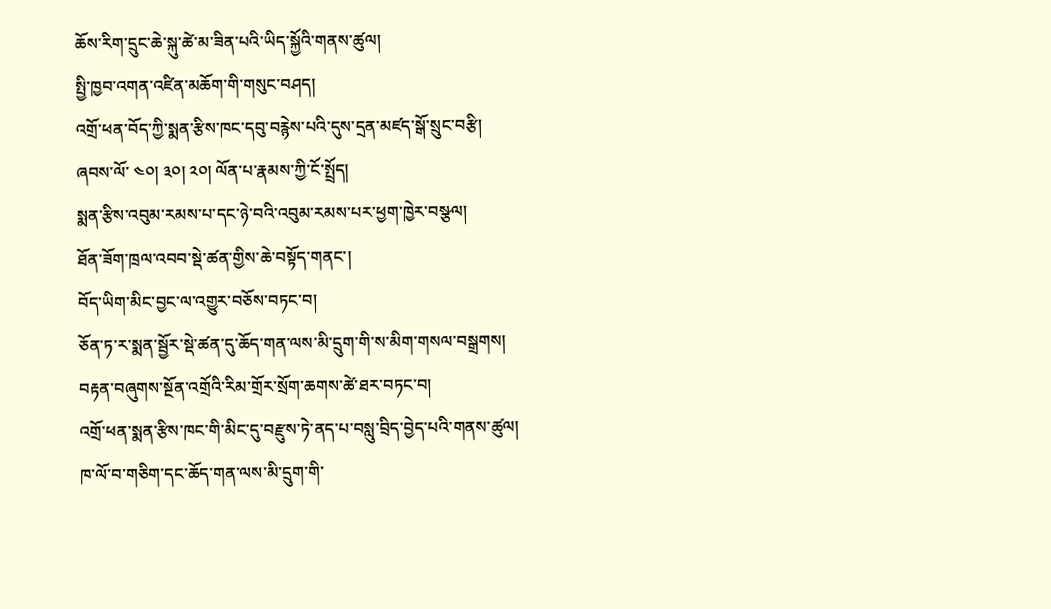ཆོས་རིག་དྲུང་ཆེ་སྐུ་ཚེ་མ་ཟིན་པའི་ཡིད་སྐྱོའི་གནས་ཚུལ།
སྤྱི་ཁྱབ་འགན་འཛིན་མཆོག་གི་གསུང་བཤད།
འགྲོ་ཕན་བོད་ཀྱི་སྨན་རྩིས་ཁང་དབུ་བརྙེས་པའི་དུས་དྲན་མཛད་སྒོ་སྲུང་བརྩི།
ཞབས་ལོ་ ༤༠། ༣༠། ༢༠། ལོན་པ་རྣམས་ཀྱི་ངོ་སྤྲོད།
སྨན་རྩིས་འབུམ་རམས་པ་དང་ཉེ་བའི་འབུམ་རམས་པར་ཕྱག་ཁྱེར་བསྩལ།
ཐོན་ཟོག་ཁྲལ་འབབ་སྡེ་ཚན་གྱིས་ཆེ་བསྟོད་གནང་།
བོད་ཡིག་མིང་བྱང་ལ་འགྱུར་བཅོས་བཏང་བ།
ཅོན་ཏ་ར་སྨན་སྦྱོར་སྡེ་ཚན་དུ་ཆོད་གན་ལས་མི་དྲུག་གི་ས་མིག་གསལ་བསྒྲགས།
བརྟན་བཞུགས་སྔོན་འགྲོའི་རིམ་གྲོར་སྲོག་ཆགས་ཚེ་ཐར་བཏང་བ།
འགྲོ་ཕན་སྨན་རྩིས་ཁང་གི་མིང་དུ་བརྫུས་ཏེ་ནད་པ་བསླུ་བྲིད་བྱེད་པའི་གནས་ཚུལ།
ཁ་ལོ་བ་གཅིག་དང་ཆོད་གན་ལས་མི་དྲུག་གི་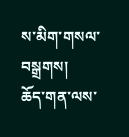ས་མིག་གསལ་བསྒྲགས།
ཆོད་གན་ལས་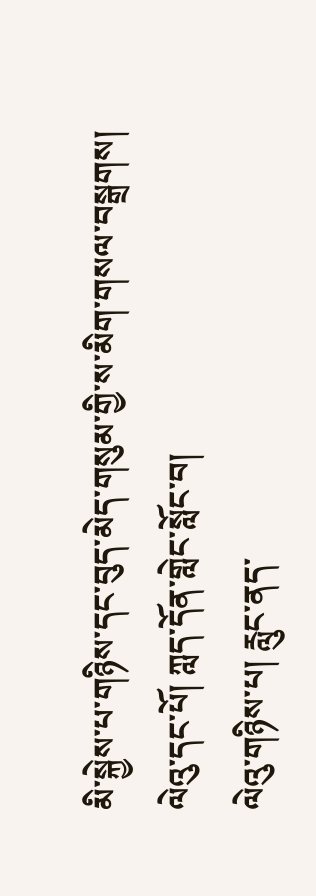མི་སྐྱེས་པ་གཉིས་དང་བུད་མེད་གསུམ་གྱི་ས་མིག་གསལ་བསྒྲགས།
ལེའུ་དང་པོ། ཀླད་དོན་གླེང་སློང་བ།
ལེའུ་གཉིས་པ། རླུང་ནད་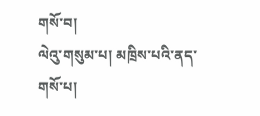གསོ་བ།
ལེའུ་གསུམ་པ། མཁྲིས་པའི་ནད་གསོ་པ།